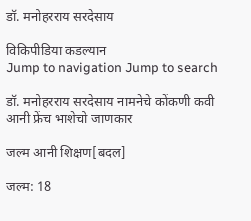डॉ. मनोहरराय सरदेसाय

विकिपीडिया कडल्यान
Jump to navigation Jump to search

डॉ. मनोहरराय सरदेसाय नामनेचे कोंकणी कवी आनी फ्रेंच भाशेचो जाणकार

जल्म आनी शिक्षण[बदल]

जल्म: 18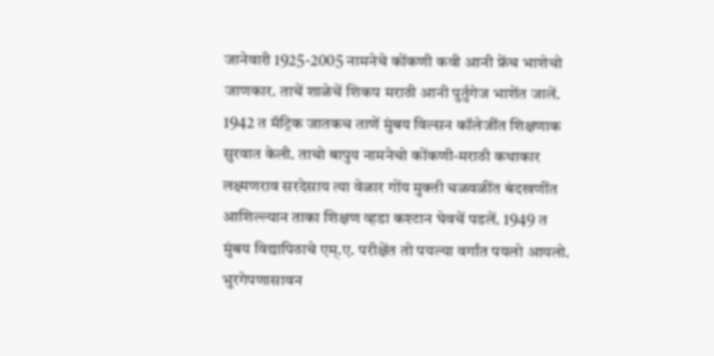जानेवारी 1925-2005 नामनेचे कोंकणी कवी आनी फ्रेंच भाशेचो जाणकार. ताचें शाळेचें शिकप मराठी आनी पुर्तुगेज भाशेंत जालें. 1942 त मॅट्रिक जातकच ताणें मुंबय विल्सन कॉलेजींत शिक्षणाक सुरवात केली. ताचो बापुय नामनेचो कोंकणी-मराठी कथाकार लक्ष्मणराव सरदेसाय त्या वेळार गोंय मुक्ती चळवळींत बंदखणींत आशिल्ल्यान ताका शिक्षण व्हडा कश्टान घेवचें पडलें. 1949 त मुंबय विद्यापिठाचे एम्.ए. परीक्षेंत तो पयल्या वर्गांत पयलो आयलो. भुरगेपणासावन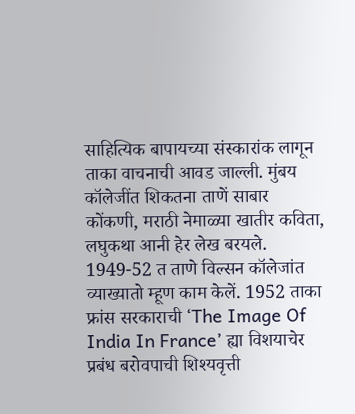साहित्यिक बापायच्या संस्कारांक लागून ताका वाचनाची आवड जाल्ली. मुंबय कॉलेजींत शिकतना ताणें साबार कोंकणी, मराठी नेमाळ्या खातीर कविता, लघुकथा आनी हेर लेख बरयले. 1949-52 त ताणे विल्सन कॉलेजांत व्याख्यातो म्हूण काम केलें. 1952 ताका फ्रांस सरकाराची ‘The Image Of India In France’ ह्या विशयाचेर प्रबंध बरोवपाची शिश्यवृत्ती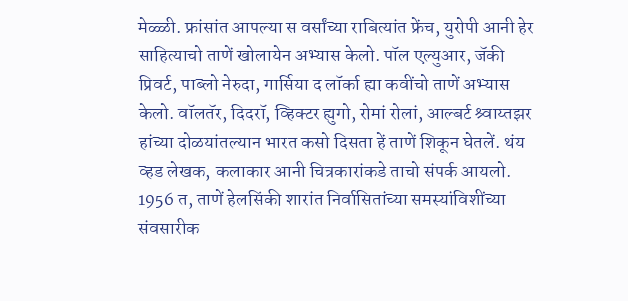मेळ्ळी. फ्रांसांत आपल्या स वर्सांच्या राबित्यांत फ्रेंच, युरोपी आनी हेर साहित्याचो ताणें खोलायेन अभ्यास केलो. पॉल एल्युआर, जॅकी प्रिवर्ट, पाब्लो नेरुदा, गार्सिया द लॉर्का ह्या कवींचो ताणें अभ्यास केलो. वॉलतॅर, दिदरॉ, व्हिक्टर ह्युगो, रोमां रोलां, आल्बर्ट श्र्वाय्तझर हांच्या दोळयांतल्यान भारत कसो दिसता हें ताणें शिकून घेतलें. थंय व्हड लेखक, कलाकार आनी चित्रकारांकडे ताचो संपर्क आयलो. 1956 त, ताणें हेलसिंकी शारांत निर्वासितांच्या समस्यांविशींच्या संवसारीक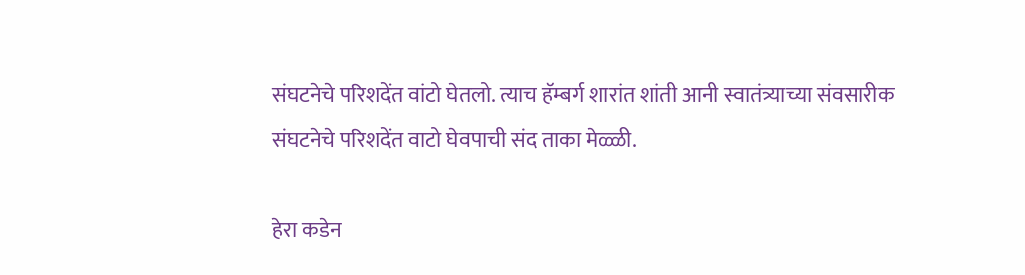संघटनेचे परिशदेंत वांटो घेतलो. त्याच हॅम्बर्ग शारांत शांती आनी स्वातंत्र्याच्या संवसारीक संघटनेचे परिशदेंत वाटो घेवपाची संद ताका मेळ्ळी.

हेरा कडेन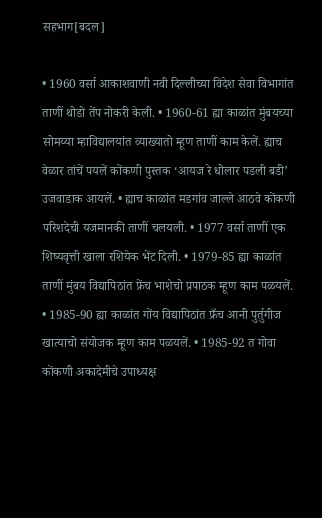सहभाग[बदल]

• 1960 वर्सा आकाशवाणी नवी दिल्लीच्या विदेश सेवा विभागांत ताणीं थोडो तेंप नोकरी केली. • 1960-61 ह्या काळांत मुंबयच्या सोमय्या म्हाविद्यालयांत व्याख्यातो म्हूण ताणीं काम केलें. ह्याच वेळार तांचें पयलें कोंकणी पुस्तक ‘आयज रे धोलार पडली बडी’ उजवाडाक आयलें. • ह्याच काळांत मडगांव जाल्ले आठवे कोंकणी परिशदेची यजमानकी ताणीं चलयली. • 1977 वर्सा ताणीं एक शिष्यवृत्ती खाला रशियेक भेंट दिली. • 1979-85 ह्या काळांत ताणीं मुंबय विद्यापिठांत फ्रेंच भाशेचो प्रपाठक म्हूण काम पळयलें. • 1985-90 ह्या काळांत गोंय विद्यापिठांत फ्रँच आनी पुर्तुगीज खात्याचो संयोजक म्हूण काम पळयलें. • 1985-92 त गोवा कोंकणी अकादेमीचे उपाध्यक्ष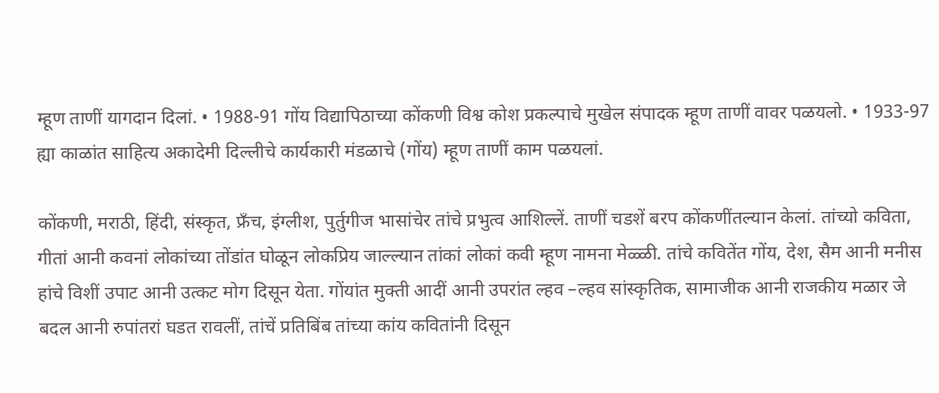म्हूण ताणीं यागदान दिलां. • 1988-91 गोंय विद्यापिठाच्या कोंकणी विश्व कोश प्रकल्पाचे मुखेल संपादक म्हूण ताणीं वावर पळयलो. • 1933-97 ह्या काळांत साहित्य अकादेमी दिल्लीचे कार्यकारी मंडळाचे (गोंय) म्हूण ताणीं काम पळयलां.

कोंकणी, मराठी, हिंदी, संस्कृत, फ्रँच, इंग्लीश, पुर्तुगीज भासांचेर तांचे प्रभुत्व आशिल्लें. ताणीं चडशें बरप कोंकणींतल्यान केलां. तांच्यो कविता, गीतां आनी कवनां लोकांच्या तोंडांत घोळून लोकप्रिय जाल्ल्यान तांकां लोकां कवी म्हूण नामना मेळ्ळी. तांचे कवितेंत गोंय, देश, सैम आनी मनीस हांचे विशीं उपाट आनी उत्कट मोग दिसून येता. गोंयांत मुक्ती आदीं आनी उपरांत ल्हव –ल्हव सांस्कृतिक, सामाजीक आनी राजकीय मळार जे बदल आनी रुपांतरां घडत रावलीं, तांचें प्रतिबिंब तांच्या कांय कवितांनी दिसून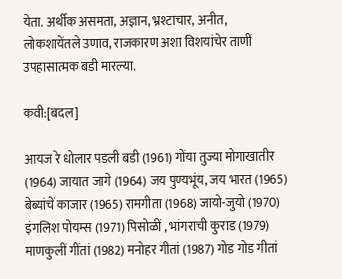येता. अर्थीक असमता, अज्ञान, भ्रश्टाचार, अनीत, लोकशायेंतले उणाव, राजकारण अशा विशयांचेर ताणीं उपहासात्मक बडी मारल्या.

कवी:[बदल]

आयज रे धोलार पडली बडी (1961) गोंया तुज्या मोगाखातीर (1964) जायात जागे (1964) जय पुण्यभूंय, जय भारत (1965) बेब्यांचें काजार (1965) रामगीता (1968) जायो-जुयो (1970) इंगलिश पोयम्स (1971) पिसोळीं , भांगराची कुराड (1979) माणकुलीं गींतां (1982) मनोहर गीतां (1987) गोड गोड गीतां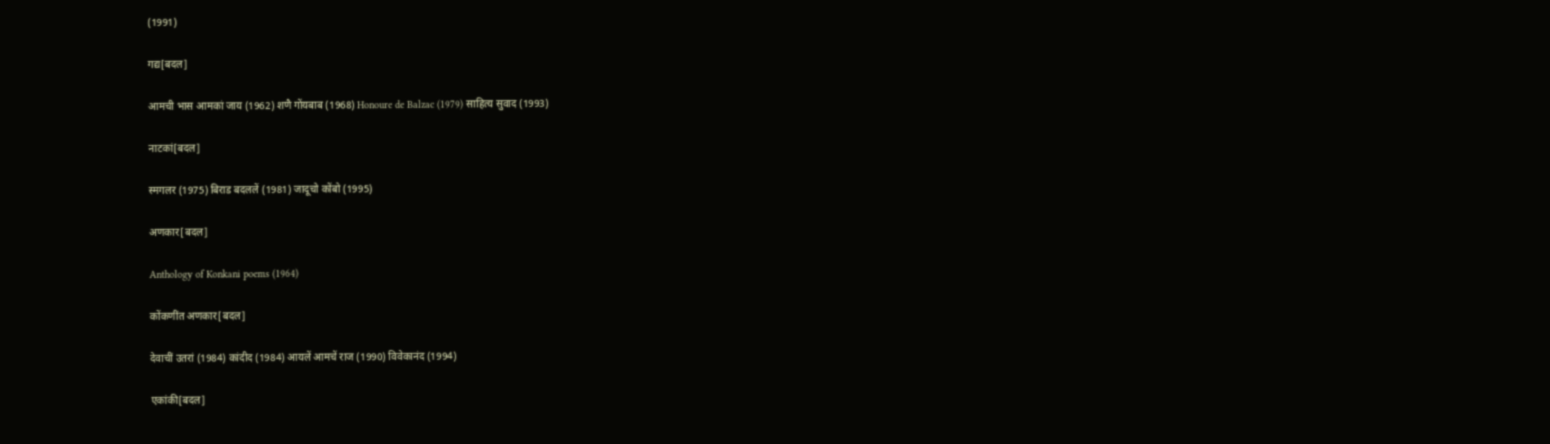(1991)

गद्य[बदल]

आमची भास आमकां जाय (1962) शणै गोंयबाब (1968) Honoure de Balzac (1979) साहित्य सुवाद (1993)

नाटकां[बदल]

स्मगलर (1975) बिराड बदललें (1981) जादूचो कोंबो (1995)

अणकार[बदल]

Anthology of Konkani poems (1964)

कोंकणींत अणकार[बदल]

देवाचीं उतरां (1984) कांदीद (1984) आयलें आमचें राज (1990) विवेकानंद (1994)

एकांकी[बदल]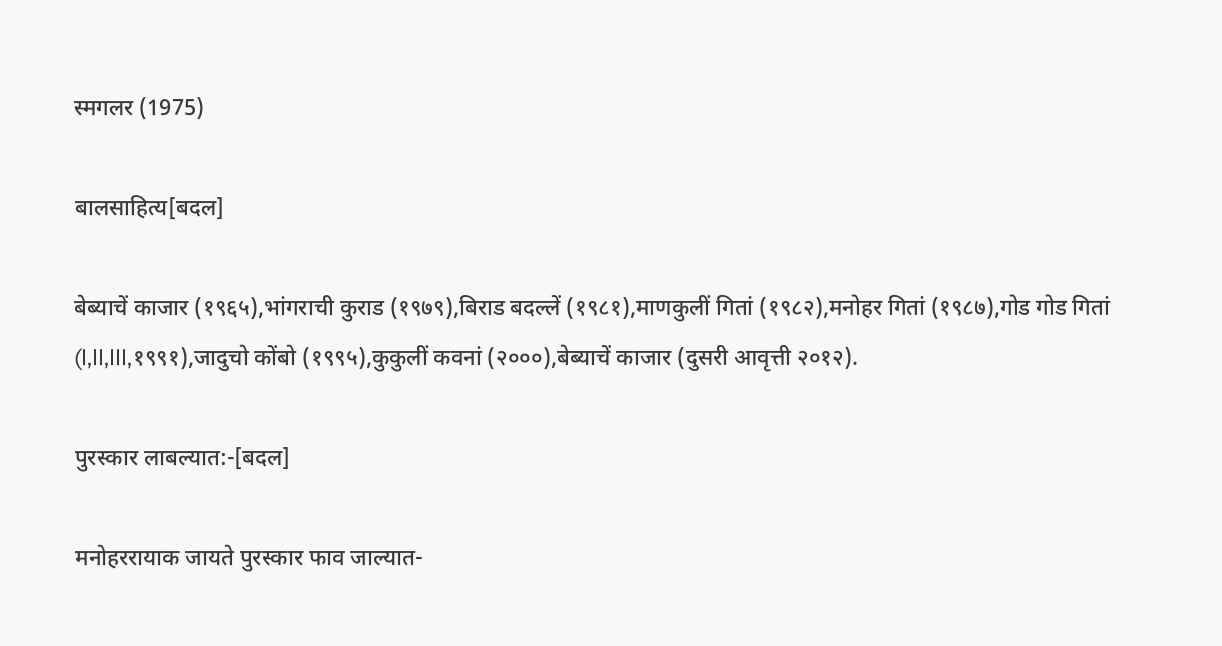स्मगलर (1975)

बालसाहित्य[बदल]

बेब्याचें काजार (१९६५),भांगराची कुराड (१९७९),बिराड बदल्लें (१९८१),माणकुलीं गितां (१९८२),मनोहर गितां (१९८७),गोड गोड गितां (l,ll,lll,१९९१),जादुचो कोंबो (१९९५),कुकुलीं कवनां (२०००),बेब्याचें काजार (दुसरी आवृत्ती २०१२).

पुरस्कार लाबल्यात:-[बदल]

मनोहररायाक जायते पुरस्कार फाव जाल्यात-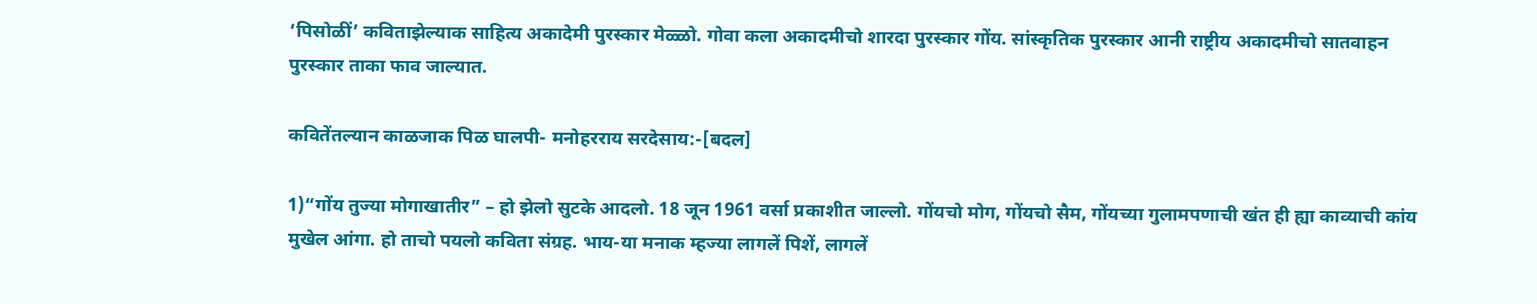‘पिसोळीं’ कविताझेल्याक साहित्य अकादेमी पुरस्कार मेळ्ळो. गोवा कला अकादमीचो शारदा पुरस्कार गोंय. सांस्कृतिक पुरस्कार आनी राष्ट्रीय अकादमीचो सातवाहन पुरस्कार ताका फाव जाल्यात.

कवितेंतल्यान काळजाक पिळ घालपी- मनोहरराय सरदेसाय:-[बदल]

1)“गोंय तुज्या मोगाखातीर” – हो झेलो सुटके आदलो. 18 जून 1961 वर्सा प्रकाशीत जाल्लो. गोंयचो मोग, गोंयचो सैम, गोंयच्या गुलामपणाची खंत ही ह्या काव्याची कांय मुखेल आंगा. हो ताचो पयलो कविता संग्रह. भाय-या मनाक म्हज्या लागलें पिशें, लागलें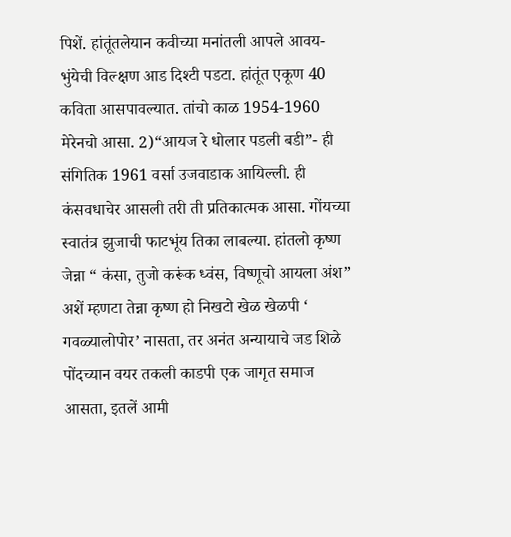पिशें. हांतूंतलेयान कवीच्या मनांतली आपले आवय- भुंयेची विल्क्षण आड दिश्टी पडटा. हांतूंत एकूण 40 कविता आसपावल्यात. तांचो काळ 1954-1960 मेरेनचो आसा. 2)“आयज रे धोलार पडली बडी”- ही संगितिक 1961 वर्सा उजवाडाक आयिल्ली. ही कंसवधाचेर आसली तरी ती प्रतिकात्मक आसा. गोंयच्या स्वातंत्र झुजाची फाटभूंय तिका लाबल्या. हांतलो कृष्ण जेन्ना “ कंसा, तुजो करूंक ध्वंस, विष्णूचो आयला अंश” अशें म्हणटा तेन्ना कृष्ण हो निखटो खेळ खेळपी ‘ गवळ्यालोपोर’ नासता, तर अनंत अन्यायाचे जड शिळे पोंदच्यान वयर तकली काडपी एक जागृत समाज आसता, इतलें आमी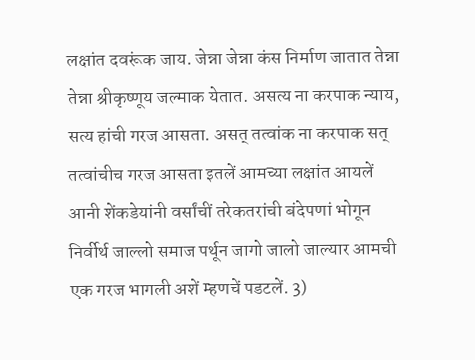लक्षांत दवरूंक जाय. जेन्ना जेन्ना कंस निर्माण जातात तेन्ना तेन्ना श्रीकृष्णूय जल्माक येतात. असत्य ना करपाक न्याय, सत्य हांची गरज आसता. असत् तत्वांक ना करपाक सत् तत्वांचीच गरज आसता इतलें आमच्या लक्षांत आयलें आनी शेंकडेयांनी वर्सांचीं तरेकतरांची बंदेपणां भोगून निर्वीर्थ जाल्लो समाज पर्थून जागो जालो जाल्यार आमची एक गरज भागली अशें म्हणचें पडटलें. 3)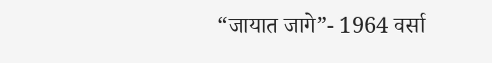“जायात जागे”- 1964 वर्सा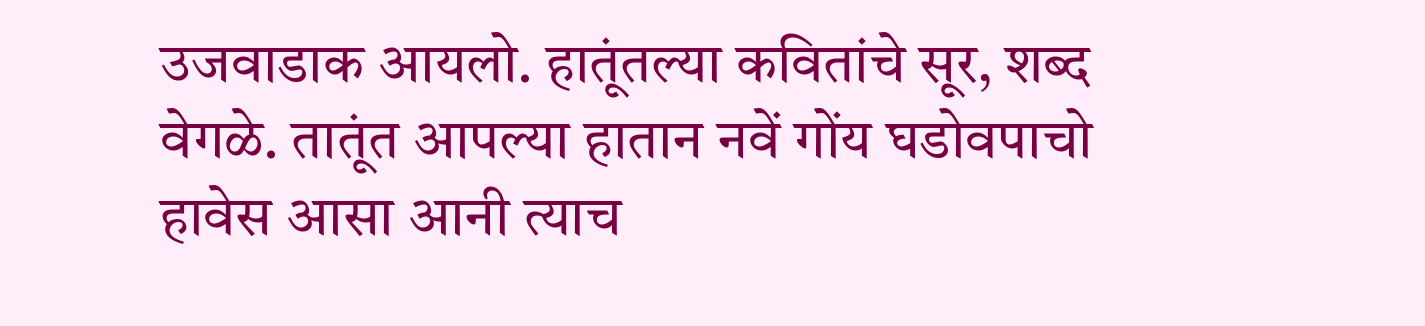उजवाडाक आयलो. हातूंतल्या कवितांचे सूर, शब्द वेगळे. तातूंत आपल्या हातान नवें गोंय घडोवपाचो हावेस आसा आनी त्याच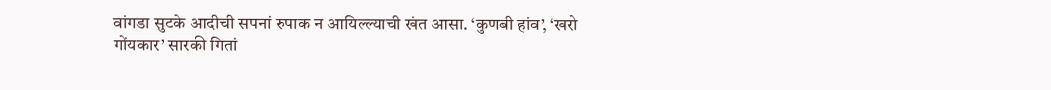वांगडा सुटके आदीची सपनां रुपाक न आयिल्ल्याची खंत आसा. ‘कुणबी हांव’, ‘खरो गोंयकार’ सारकी गितां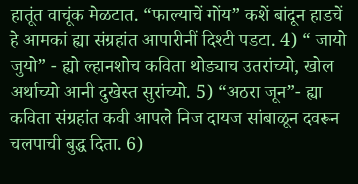हातूंत वाचूंक मेळटात. “फाल्याचें गोंय” कशें बांदून हाडचें हे आमकां ह्या संग्रहांत आपारीनीं दिश्टी पडटा. 4) “ जायो जुयो” - ह्यो ल्हानशोच कविता थोड्याच उतरांच्यो, खोल अर्थाच्यो आनी दुखेस्त सुरांच्यो. 5) “अठरा जून”- ह्या कविता संग्रहांत कवी आपले निज दायज सांबाळून दवरून चलपाची बुद्ध दिता. 6)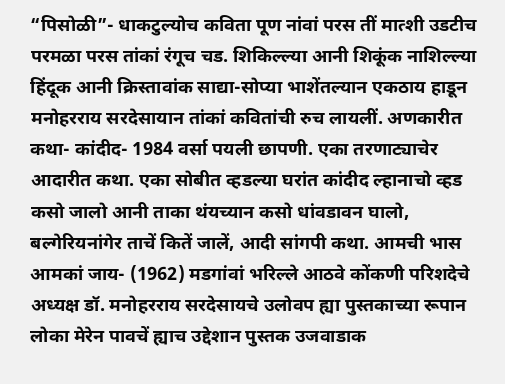“पिसोळी”- धाकटुल्योच कविता पूण नांवां परस तीं मात्शी उडटीच परमळा परस तांकां रंगूच चड. शिकिल्ल्या आनी शिकूंक नाशिल्ल्या हिंदूक आनी क्रिस्तावांक साद्या-सोप्या भाशेंतल्यान एकठाय हाडून मनोहरराय सरदेसायान तांकां कवितांची रुच लायलीं. अणकारीत कथा- कांदीद- 1984 वर्सा पयली छापणी. एका तरणाट्याचेर आदारीत कथा. एका सोबीत व्हडल्या घरांत कांदीद ल्हानाचो व्हड कसो जालो आनी ताका थंयच्यान कसो धांवडावन घालो, बल्गेरियनांगेर ताचें कितें जालें, आदी सांगपी कथा. आमची भास आमकां जाय- (1962) मडगांवां भरिल्ले आठवे कोंकणी परिशदेचे अध्यक्ष डॉ. मनोहरराय सरदेसायचे उलोवप ह्या पुस्तकाच्या रूपान लोका मेरेन पावचें ह्याच उद्देशान पुस्तक उजवाडाक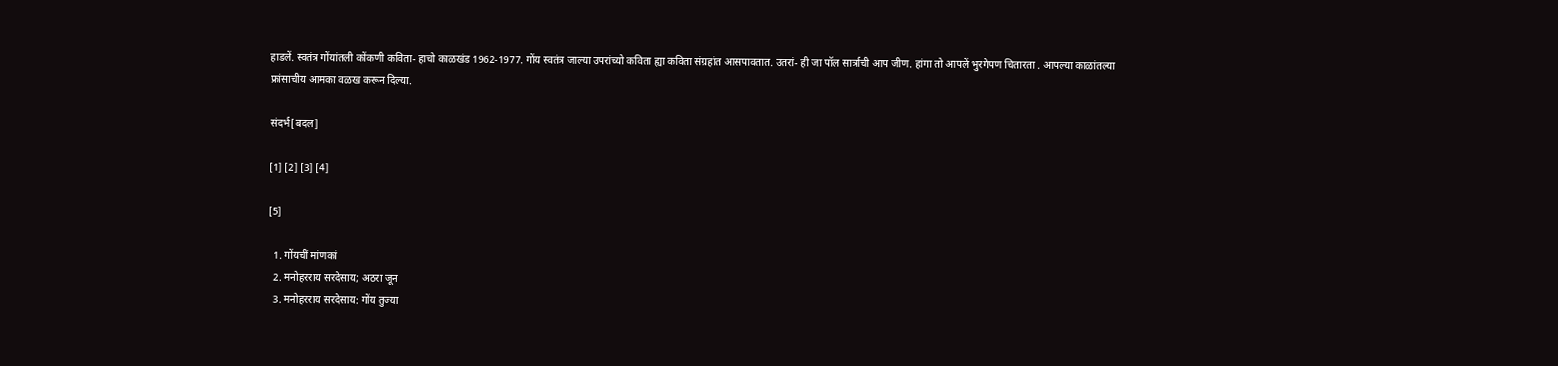हाडलें. स्वतंत्र गोंयांतली कोंकणी कविता- हाचो काळखंड 1962-1977. गोंय स्वतंत्र जाल्या उपरांच्यो कविता ह्या कविता संग्रहांत आसपावतात. उतरां- ही जा पॉल सार्त्राची आप जीण. हांगा तो आपलें भुरगेपण चितारता . आपल्या काळांतल्या फ्रांसाचीय आमका वळख करून दिल्या.

संदर्भ[बदल]

[1] [2] [3] [4]

[5]

  1. गोंयचीं मांणकां
  2. मनोहरराय सरदेसाय; अठरा जून
  3. मनोहरराय सरदेसाय: गोंय तुज्या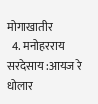मोगाखातीर
  4. मनोहरराय सरदेसाय :आयज रे धोलार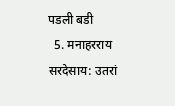पडली बडी
  5. मनाहरराय सरदेसाय: उतरां